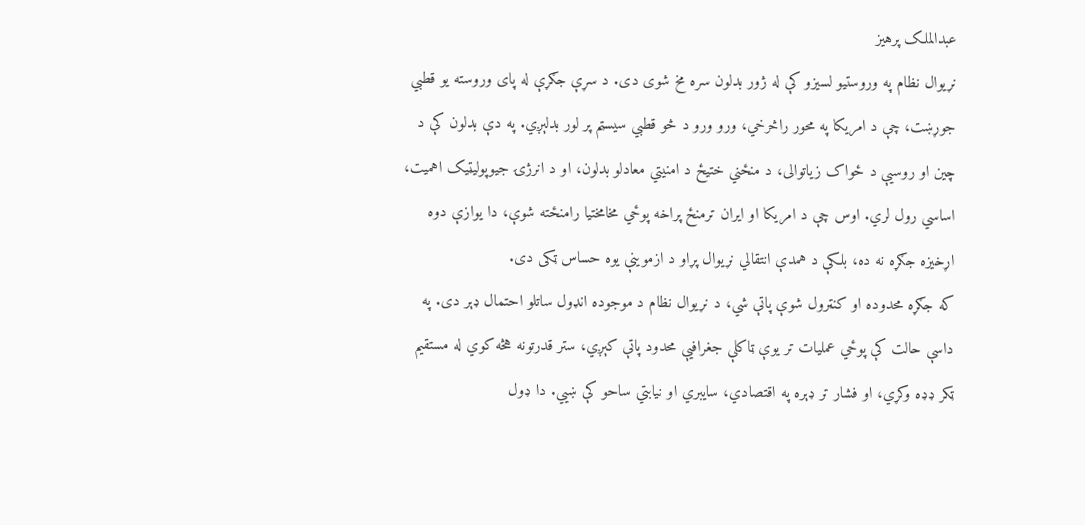عبدالملک پرهیز
نړیوال نظام په وروستیو لسیزو کې له ژور بدلون سره مخ شوی دی. د سړې جګړې له پای وروسته یو قطبي جوړښت، چې د امریکا په محور راڅرخي، ورو ورو د څو قطبي سیسټم پر لور بدلېږي. په دې بدلون کې د چین او روسیې د ځواک زیاتوالی، د منځني ختیځ د امنیتي معادلو بدلون، او د انرژۍ جیوپولیټیک اهمیت، اساسي رول لري. اوس چې د امریکا او ایران ترمنځ پراخه پوځي مخامختیا رامنځته شوې، دا یوازې دوه اړخیزه جګړه نه ده، بلکې د همدې انتقالي نړیوال پړاو د ازموینې یوه حساس ټکی دی.
که جګړه محدوده او کنټرول شوې پاتې شي، د نړیوال نظام د موجوده انډول ساتلو احتمال ډېر دی. په داسې حالت کې پوځي عملیات تر یوې ټاکلې جغرافیې محدود پاتې کېږي، ستر قدرتونه هڅه کوي له مستقیم ټکر ډډه وکړي، او فشار تر ډېره په اقتصادي، سایبري او نیابتي ساحو کې ښیي. دا ډول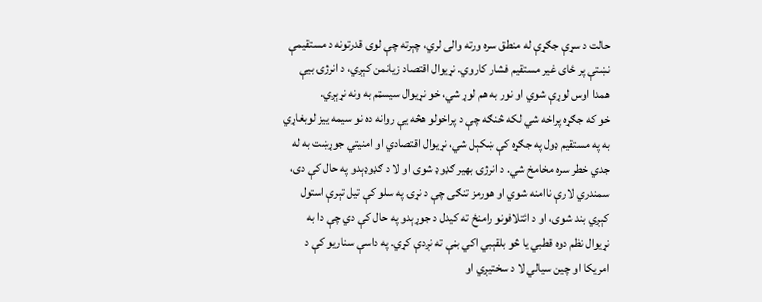حالت د سړې جګړې له منطق سره ورته والی لري، چېرته چې لوی قدرتونه د مستقیمې نښتې پر ځای غیر مستقیم فشار کاروي. نړیوال اقتصاد زیانمن کېږي، د انرژۍ بیې همدا اوس لوړې شوي او نور به هم لوړ شي، خو نړیوال سیسټم به ونه نړېږي.
خو که جګړه پراخه شي لکه څنګه چې د پراخولو هڅه یې روانه ده نو سیمه ییز لوبغاړي به په مستقیم ډول په جګړه کې ښکېل شي، نړیوال اقتصادي او امنیتي جوړښت به له جدي خطر سره مخامخ شي. د انرژۍ بهیر ګډوډ شوی او لا د ګډوډېدو په حال کې دی، سمندري لارې ناامنه شوي او هورمز تنګی چې د نړۍ په سلو کې تیل تېرې استول کېږي بند شوی، او د ائتلافونو رامنځ ته کیدل د جوړېدو په حال کې دي چې دا به نړیوال نظم دوه قطبي یا څو بلقېبي اکي بڼې ته نږدې کړي. په داسې سناریو کې د امریکا او چین سیالي لا د سختیږي او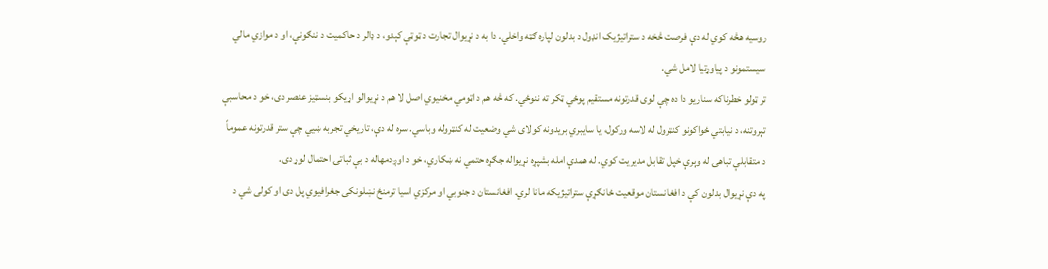روسیه هڅه کوي له دې فرصت څخه د ستراتیژیک انډول د بدلون لپاره ګټه واخلي. دا به د نړیوال تجارت د ټوټې کېدو، د ډالر د حاکمیت د ننګونې، او د موازي مالي سیستمونو د پیاوړتیا لامل شي.
تر ټولو خطرناکه سناریو دا ده چې لوی قدرتونه مستقیم پوځي ټکر ته ننوځي. که څه هم د اټومي مخنیوي اصل لا هم د نړیوالو اړیکو بنسټیز عنصر دی، خو د محاسبې تېروتنه، د نیابتي ځواکونو کنټرول له لاسه ورکول، یا سایبري بریدونه کولای شي وضعیت له کنټروله وباسي. سره له دې، تاریخي تجربه ښيي چې ستر قدرتونه عموماً د متقابلې تباهۍ له وېرې خپل تقابل مدیریت کوي. له همدې امله بشپړه نړیواله جګړه حتمي نه ښکاري، خو د اوږدمهاله د بې ثباتۍ احتمال لوړ دی.
په دې نړیوال بدلون کې د افغانستان موقعیت ځانګړې ستراتیژیکه مانا لري. افغانستان د جنوبي او مرکزي اسیا ترمنځ نښلونکی جغرافیوي پل دی او کولی شي د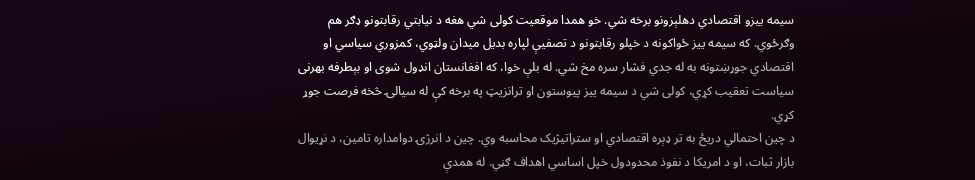سیمه ییزو اقتصادي دهلېزونو برخه شي. خو همدا موقعیت کولی شي هغه د نیابتي رقابتونو ډګر هم وګرځوي. که سیمه ییز ځواکونه د خپلو رقابتونو د تصفیې لپاره بدیل میدان ولټوي، کمزوري سیاسي او اقتصادي جوړښتونه به له جدي فشار سره مخ شي. له بلې خوا، که افغانستان انډول شوی او بېطرفه بهرنی سیاست تعقیب کړي، کولی شي د سیمه ییز پیوستون او ترانزیټ په برخه کې له سیالۍ څخه فرصت جوړ کړي.
د چین احتمالي دریځ به تر ډېره اقتصادي او ستراتیژیک محاسبه وي. چین د انرژۍ دوامداره تامین، د نړیوال بازار ثبات، او د امریکا د نفوذ محدودول خپل اساسي اهداف ګڼي. له همدې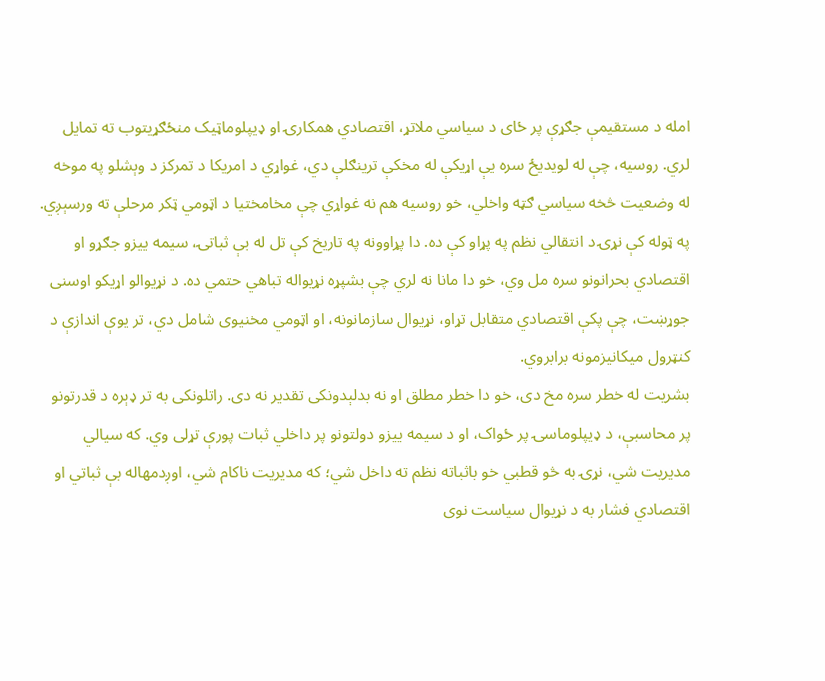امله د مستقیمې جګړې پر ځای د سیاسي ملاتړ، اقتصادي همکارۍ او ډیپلوماټیک منځګړیتوب ته تمایل لري. روسیه، چې له لویدیځ سره یې اړیکې له مخکې ترینګلې دي، غواړي د امریکا د تمرکز د وېشلو په موخه له وضعیت څخه سیاسي ګټه واخلي، خو روسیه هم نه غواړي چې مخامختیا د اټومي ټکر مرحلې ته ورسېږي.
په ټوله کې نړۍ د انتقالي نظم په پړاو کې ده. دا پړاوونه په تاریخ کې تل له بې ثباتۍ، سیمه ییزو جګړو او اقتصادي بحرانونو سره مل وي، خو دا مانا نه لري چې بشپړه نړیواله تباهي حتمي ده. د نړیوالو اړیکو اوسنی جوړښت، چې پکې اقتصادي متقابل تړاو، نړیوال سازمانونه، او اټومي مخنیوی شامل دي، تر یوې اندازې د کنټرول میکانیزمونه برابروي.
بشریت له خطر سره مخ دی، خو دا خطر مطلق او نه بدلېدونکی تقدیر نه دی. راتلونکی به تر ډېره د قدرتونو پر محاسبې، د ډیپلوماسۍ پر ځواک، او د سیمه ییزو دولتونو پر داخلي ثبات پورې تړلی وي. که سیالي مدیریت شي، نړۍ به څو قطبي خو باثباته نظم ته داخل شي؛ که مدیریت ناکام شي، اوږدمهاله بې ثباتي او اقتصادي فشار به د نړیوال سیاست نوی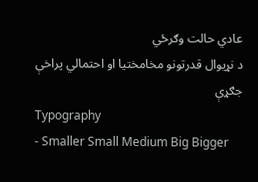عادي حالت وګرځي
د نړیوال قدرتونو مخامختیا او احتمالي پراخې جګړې
Typography
- Smaller Small Medium Big Bigger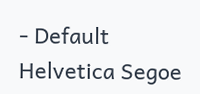- Default Helvetica Segoe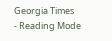Georgia Times
- Reading Mode